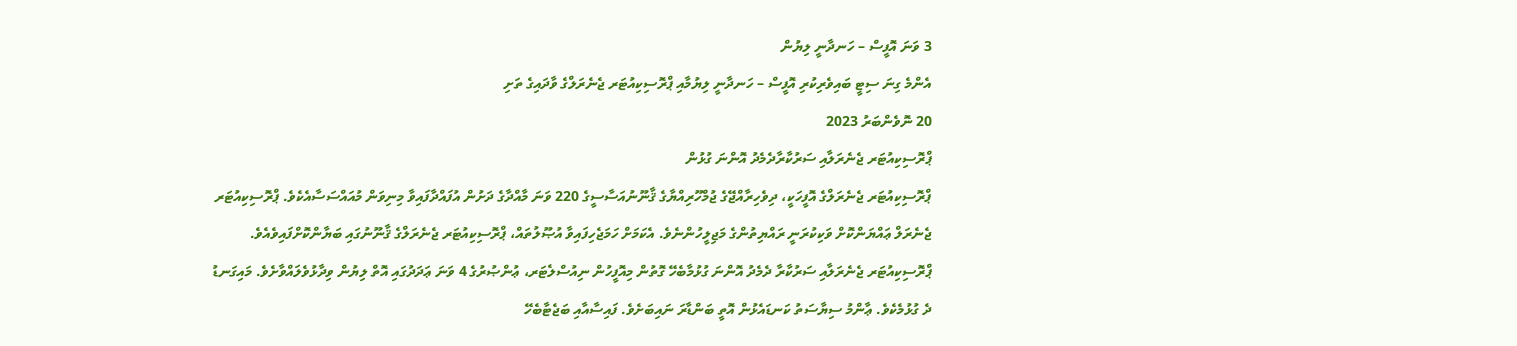3 ވަނަ އޮފީސް – ހަނދާނީ ލިޔުން
އެންމެ ގިނަ ސިޓީ ބައިވެރިކުރި އޮފީސް – ހަނދާނީ ލިޔުމާއި ޕްރޮސިކިއުޓަރ ޖެނެރަލްގެ ވާދައިގެ ތަށި
20 ނޮވެންބަރު 2023
ޕްރޮސިކިއުޓަރ ޖެނެރަލާއި ސަރުކާރާދެމެދު އޮންނަ ގުޅުން
ޕްރޮސިކިއުޓަރ ޖެނެރަލްގެ އޮފީހަކީ، ދިވެހިރާއްޖޭގެ ޖުމްހޫރިއްޔާގެ ޤާނޫނުއަސާސީގެ 220 ވަނަ މާއްދާގެ ދަށުން އުފައްދާފައިވާ މިނިވަން މުއައްސަސާއެކެވެ. ޕްރޮސިކިއުޓަރ ޖެނެރަލް ޢައްޔަންކޮށް ވަކިކުރަނީ ރައްޔިތުންގެ މަޖިލީހުންނެވެ. އެކަމަށް ހަމަޖެހިފައިވާ އުޞޫލުތައް، ޕްރޮސިކިއުޓަރ ޖެނެރަލްގެ ޤާނޫނުގައި ބަޔާންކޮށްފައިވެއެވެ.
ޕްރޮސިކިއުޓަރ ޖެނެރަލާއި ސަރުކާރާ ދެމެދު އޮންނަ ގުޅުމާބެހޭ ގޮތުން މިއޮފީހުން ނިއުސްލެޓަރ، ޢުންޞުރުގެ 4 ވަނަ ޢަދަދުގައި އޮތް ލިޔުން ވިދާޅުވެލައްވާށެވެ. މައިގަނޑު ދެ ގުޅުމެކެވެ. ޢާންމު ސިޔާސަތު ކަނޑައެޅުން އޮތީ ބަންޑާރަ ނައިބަށެވެ. ފައިސާއާއި ބަޖެޓާބެހޭ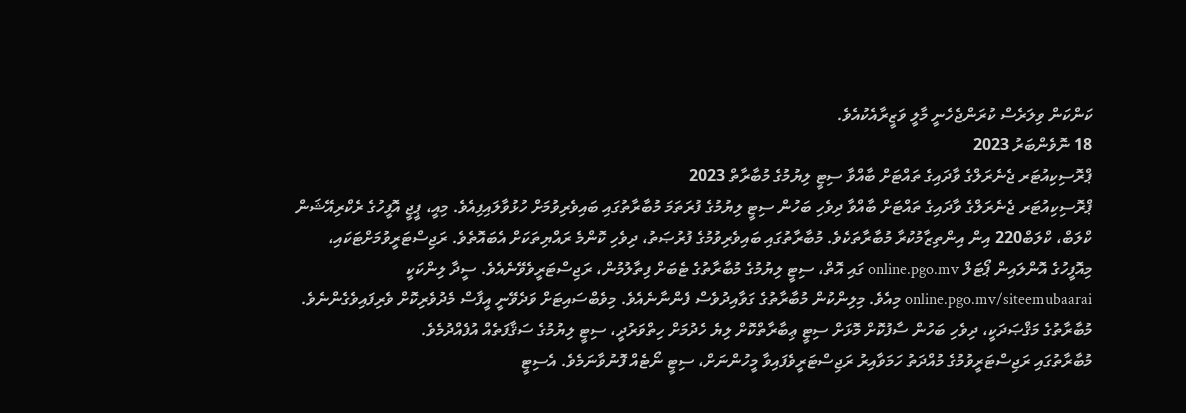ކަންކަން ވިލަރެސް ކުރަންޖެހެނީ މާލީ ވަޒީރާއެކުއެވެ.
18 ނޮވެންބަރު 2023
ޕްރޮސިކިއުޓަރ ޖެނެރަލްގެ ވާދައިގެ ތައްޓަށް ބާއްވާ ސިޓީ ލިޔުމުގެ މުބާރާތް 2023
ޕްރޮސިކިއުޓަރ ޖެނެރަލްގެ ވާދައިގެ ތައްޓަށް ބާއްވާ ދިވެހި ބަހުން ސިޓީ ލިޔުމުގެ ފުރަތަމަ މުބާރާތުގައި ބައިވެރިވުމަށް ހުޅުވާލައިފިއެވެ. މިއީ، ޕީޖީ އޮފީހުގެ ރެކްރިއޭޝަން ކްލަބް، ކްލަބް220 އިން އިންތިޒާމުކުރާ މުބާރާތަކެވެ. މުބާރާތުގައި ބައިވެރިވުމުގެ ފުރުޞަތު، ދިވެހި ކޮންމެ ރައްޔިތަކަށް އެބައޮތެވެ. ރަޖިސްޓަރީވުމަށްޓަކައި، މިއޮފީހުގެ އޮންލައިން ޕޯޓަލް online.pgo.mv ގައި އޮތް، ސިޓީ ލިޔުމުގެ މުބާރާތުގެ ޓެބަށް ފިތާލުމުން، ރަޖިސްޓަރީވެވޭނެއެވެ. ސީދާ ލިންކަކީ online.pgo.mv/siteemubaarai މިއެވެ. މިލިންކުން މުބާރާތުގެ ގަވާއިދުވެސް ފެންނާނެއެވެ. މިވެބްސައިޓަށް ވަދެވޭނީ އީފާސް މެދުވެރިކޮށް ވެރިފައިވެގެންނެވެ.
މުބާރާތުގެ މަޤްޞަދަކީ، ދިވެހި ބަހުން ސާފުކޮށް މޮޅަށް ސިޓީ ޢިބާރާތްކޮށް ލިޔެ ހެދުމަށް ހިތްވަރުދީ، ސިޓީ ލިޔުމުގެ ސަޤާފަތެއް އުފެއްދުމެވެ.
މުބާރާތުގައި ރަޖިސްޓަރީވުމުގެ މުއްދަތު ހަމަވާއިރު ރަޖިސްޓަރީވެފައިވާ މީހުންނަށް، ސިޓީ ނޯޓެއް ފޮނުވާނަމެވެ. އެސިޓީ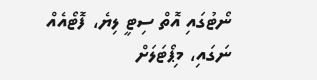ނޯޓުގައި އޮތް ސިޓީ ލިޔެ، ފޮޓޯއެއް ނަގައި، މިޕޯޓަލަށް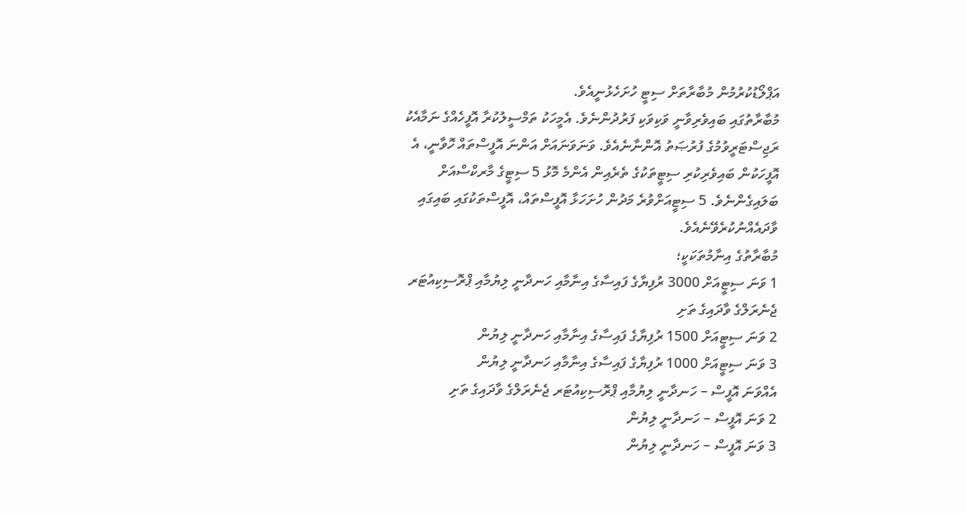އަޕްލޯޑުކުރުމުން މުބާރާތަށް ސިޓީ ހުށަހެޅުނީއެވެ.
މުބާރާތުގައި ބައިވެރިވާނީ ވަކިވަކި ފަރުދުންނެވެ. އެމީހަކު ތަމްސީލުކުރާ އޮފީހެއްގެ ނަމާއެކު ރަޖިސްޓަރީވުމުގެ ފުރުޞަތު އޮންނާނެއެވެ. ވަނަވަނައަށް އަންނަ އޮފީސްތައް ހޮވާނީ، އެ އޮފީހަކުން ބައިވެރިކުރި ސިޓީތަކުގެ ތެރެއިން އެންމެ މޮޅު 5 ސިޓީގެ މާރކްސްއަށް ބަލައިގެންނެވެ. 5 ސިޓީއަށްވުރެ މަދުން ހުށަހަޅާ އޮފީސްތައް، އޮފީސްތަކުގައި ބައިގައި ވާދައެއްނުކުރެވޭނެއެވެ.
މުބާރާތުގެ އިނާމުތަކަކީ؛
1 ވަނަ ސިޓީއަށް 3000 ރުފިޔާގެ ފައިސާގެ އިނާމާއި ހަނދާނީ ލިޔުމާއި ޕްރޮސިކިއުޓަރ ޖެނެރަލްގެ ވާދައިގެ ތަށި
2 ވަނަ ސިޓީއަށް 1500 ރުފިޔާގެ ފައިސާގެ އިނާމާއި ހަނދާނީ ލިޔުން
3 ވަނަ ސިޓީއަށް 1000 ރުފިޔާގެ ފައިސާގެ އިނާމާއި ހަނދާނީ ލިޔުން
އެއްވަނަ އޮފީސް – ހަނދާނީ ލިޔުމާއި ޕްރޮސިކިއުޓަރ ޖެނެރަލްގެ ވާދައިގެ ތަށި
2 ވަނަ އޮފީސް – ހަނދާނީ ލިޔުން
3 ވަނަ އޮފީސް – ހަނދާނީ ލިޔުން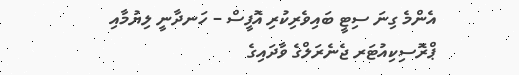އެންމެ ގިނަ ސިޓީ ބައިވެރިކުރި އޮފީސް – ހަނދާނީ ލިޔުމާއި ޕްރޮސިކިއުޓަރ ޖެނެރަލްގެ ވާދައިގެ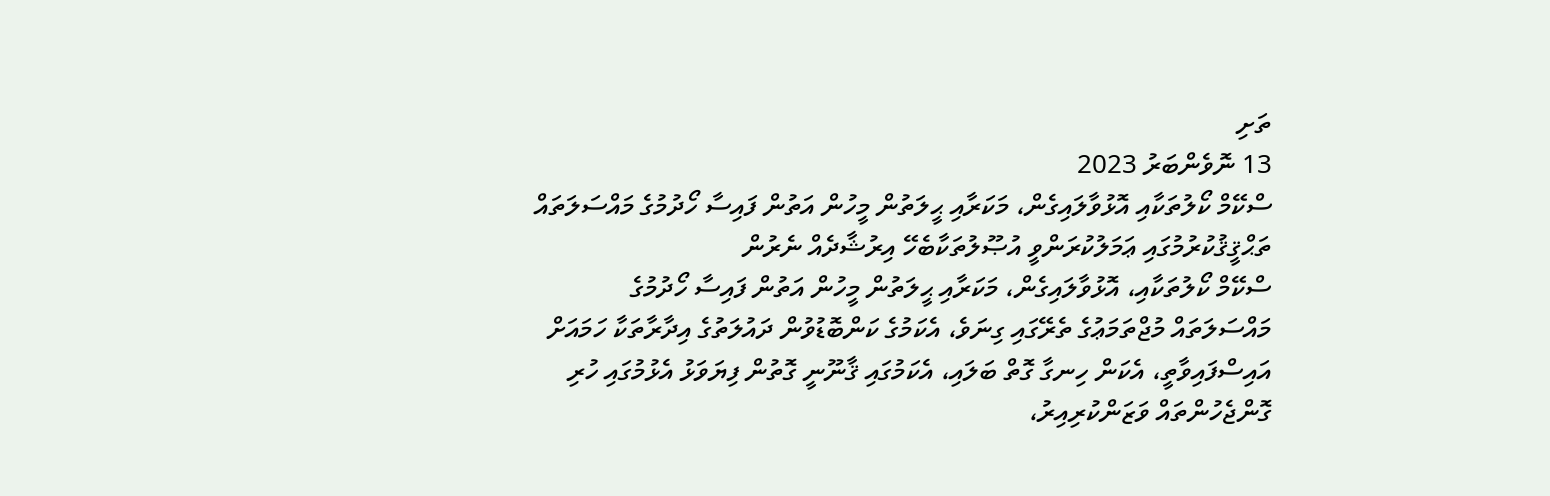ތަށި
13 ނޮވެންބަރު 2023
ސްކޭމް ކޯލުތަކާއި އޮޅުވާލައިގެން، މަކަރާއި ޙީލަތުން މީހުން އަތުން ފައިސާ ހޯދުމުގެ މައްސަލަތައް ތަޙްޤީޤުކުރުމުގައި ޢަމަލުކުރަންވީ އުޞޫލުތަކާބެހޭ އިރުޝާދެއް ނެރުން
ސްކޭމް ކޯލުތަކާއި، އޮޅުވާލައިގެން، މަކަރާއި ޙީލަތުން މީހުން އަތުން ފައިސާ ހޯދުމުގެ މައްސަލަތައް މުޖްތަމަޢުގެ ތެރޭގައި ގިނަވެ، އެކަމުގެ ކަންބޮޑުވުން ދައުލަތުގެ އިދާރާތަކާ ހަމައަށް އައިސްފައިވާތީ، އެކަން ހިނގާ ގޮތް ބަލައި، އެކަމުގައި ޤާނޫނީ ގޮތުން ފިޔަވަޅު އެޅުމުގައި ހުރި ގޮންޖެހުންތައް ވަޒަންކުރިއިރު،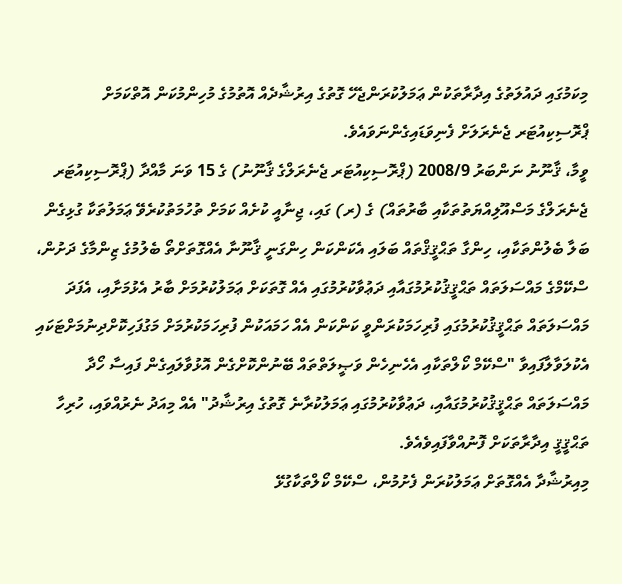މިކަމުގައި ދައުލަތުގެ އިދާރާތަކުން ޢަމަލުކުރަންޖެހޭ ގޮތުގެ އިރުޝާދެއް އޮތުމުގެ މުހިންމުކަން އޮތްކަމަށް ޕްރޮސިކިއުޓަރ ޖެނެރަލަށް ފެނިވަޑައިގެންނަވައެވެ.
ވީމާ، ޤާނޫނު ނަންބަރު 2008/9 (ޕްރޮސިކިއުޓަރ ޖެނެރަލްގެ ޤާނޫނު) ގެ 15 ވަނަ މާއްދާ (ޕްރޮސިކިއުޓަރ ޖެނެރަލްގެ މަސްއޫލިއްޔަތުތަކާއި ބާރުތައް) ގެ (ރ) ގައި، ޖިނާއީ ކުށެއް ކަމަށް ތުހުމަތުކުރެވޭ ޢަމަލުތަކާ ގުޅިގެން ބަލާ ބެލުންތަކާއި، ހިންގާ ތަޙްޤީޤްތައް ބަލައި އެކަންކަން ހިންގަނީ ޤާނޫނާ އެއްގޮތަށްތޯ ބެލުމުގެ ޒިންމާގެ ދަށުން، ސްކޭމްގެ މައްސަލަތައް ތަޙްޤީޤުކުރުމުގައާއި ދަޢުވާކުރުމުގައި އެއް ގޮތަކަށް ޢަމަލުކުރުމަށް ބާރު އެޅުމަށާއި، އެފަދަ މައްސަލަތައް ތަޙްޤީޤުކުރުމުގައި ފުރިހަމަކުރަންވީ ކަންކަން އެއް ހަމައަކުން ފުރިހަމަކުރުމަށް މަގުފަހިކޮށްދިނުމަށްޓަކައި އެކުލަވާލާފައިވާ "ސްކޭމް ކޯލްތަކާއި އެހެނިހެން ވަޞީލަތްތައް ބޭނުންކޮށްގެން އޮޅުވާލައިގެން ފައިސާ ހޯދާ މައްސަލަތައް ތަޙްޤީޤުކުރުމުގައާއި، ދަޢުވާކުރުމުގައި ޢަމަލުކުރާނެ ގޮތުގެ އިރުޝާދު" އެއް މިއަދު ނެރުއްވައި، ހުރިހާ ތަޙްޤީޤީ އިދާރާތަކަށް ފޮނުއްވާފައިވެއެވެ.
މިއިރުޝާދާ އެއްގޮތަށް ޢަމަލުކުރަން ފެށުމުން، ސްކޭމް ކޯލްތަކާގުޅޭ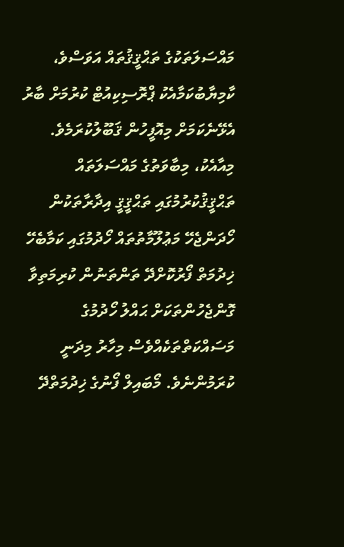މައްސަލަތަކުގެ ތަޙްޤީޤުތައް އަވަސްވެ، ކާމިޔާބުކަމާއެކު ޕްރޮސިކިއުޓް ކުރުމަށް ބާރު އެޅޭނެކަމަށް މިއޮފީހުން ޤަބޫލުކުރަމެވެ. މިއާއެކު، މިބާވަތުގެ މައްސަލަތައް ތަޙްޤީޤުކުރުމުގައި ތަޙްޤީޤީ އިދާރާތަކުން ހޯދަންޖެހޭ މަޢުލޫމާތުތައް ހޯދުމުގައި ކަމާބެހޭ ޚިދުމަތް ފޯރުކޮށްދޭ ތަންތަނުން ކުރިމަތިވާ ގޮންޖެހުންތަކަށް ޙައްލު ހޯދުމުގެ މަސައްކަތްތަކެއްވެސް މިހާރު މިދަނީ ކުރަމުންނެވެ. މޯބައިލް ފޯނުގެ ޚިދުމަތްދޭ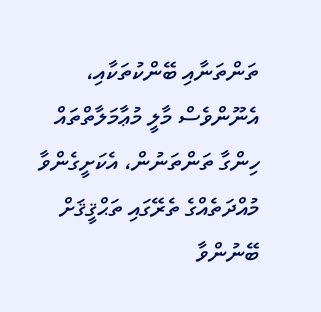ތަންތަނާއި ބޭންކުތަކާއި، އެނޫންވެސް މާލީ މުޢާމަލާތްތައް ހިންގާ ތަންތަނުން، އެކަށީގެންވާ މުއްދަތެއްގެ ތެރޭގައި ތަޙްޤީޤަށް ބޭނުންވާ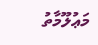މަޢުލޫމާތު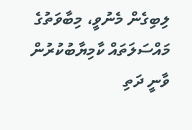ލިބިގެން މެނުވީ، މިބާވަތުގެ މައްސަލަތައް ކާމިޔާބުކުރުން ވާނީ ދަތި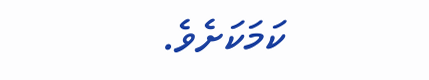ކަމަކަށެވެ.